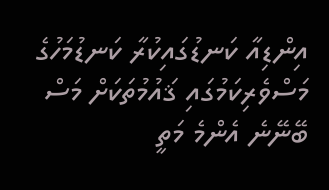އިންޑިއާ ކަނޑުގައިކުރާ ކަނޑުމަހުގެ މަސްވެރިކަމުގައި ޤައުމުތަކަށް މަސް ބޭނޭނެ އެންމެ މަތީ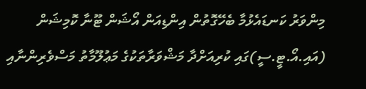މިންވަރު ކަނޑައެޅުމާ ބެހޭގޮތުން އިންޑިއަން އޯޝަން ޓޫނާ ކޮމިޝަން (އައި.އޯ.ޓީ.ސީ)ގައި ކުރިއަށްދާ މަޝްވަރާތަކުގެ މަޢުލޫމާތު މަސްވެރިންނާއި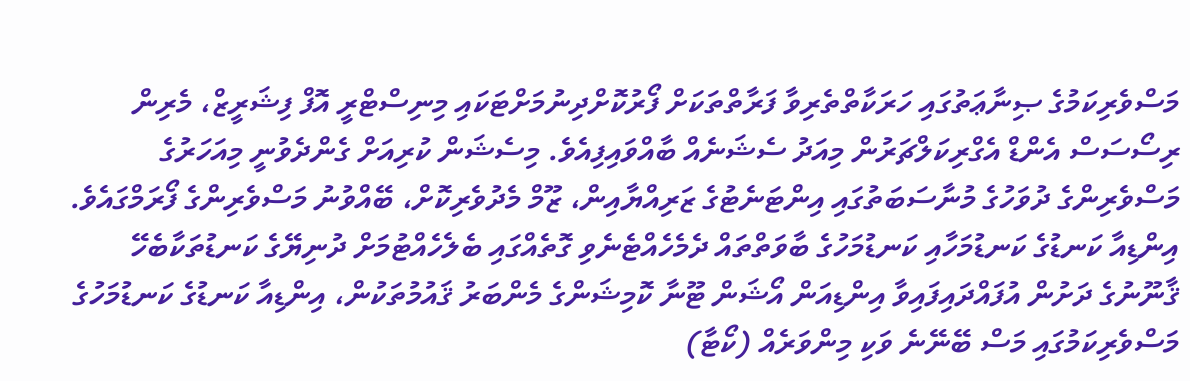މަސްވެރިކަމުގެ ޞިނާޢަތުގައި ހަރަކާތްތެރިވާ ފަރާތްތަކަށް ފޯރުކޮށްދިނުމަށްޓަކައި މިނިސްޓްރީ އޮފް ފިޝަރީޒް، މެރިން ރިސޯސަސް އެންޑް އެގްރިކަލްޗަރުން މިއަދު ސެޝަނެއް ބާއްވައިފިއެވެ. މިސެޝަން ކުރިއަށް ގެންދެވުނީ މިއަހަރުގެ މަސްވެރިންގެ ދުވަހުގެ މުނާސަބަތުގައި އިންޓަނެޓުގެ ޒަރިއްޔާއިން، ޒޫމް މެދުވެރިކޮށް، ބޭއްވުނު މަސްވެރިންގެ ފޯރަމްގައެވެ.
އިންޑިއާ ކަނޑުގެ ކަނޑުމަހާއި ކަނޑުމަހުގެ ބާވަތްތައް ދެމެހެއްޓެނެވި ގޮތެއްގައި ބެލެހެއްޓުމަށް ދުނިޔޭގެ ކަނޑުތަކާބެހޭ ޤާނޫނުގެ ދަށުން އުފައްދައިފައިވާ އިންޑިއަން އޯޝަން ޓޫނާ ކޮމިޝަންގެ މެންބަރު ޤައުމުތަކުން، އިންޑިއާ ކަނޑުގެ ކަނޑުމަހުގެ މަސްވެރިކަމުގައި މަސް ބޭނޭނެ ވަކި މިންވަރެއް (ކޯޓާ)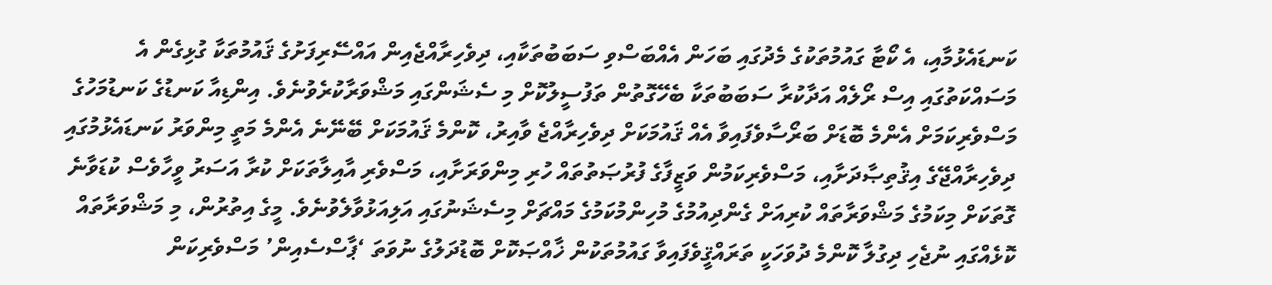ކަނޑައެޅުމާއި، އެ ކޯޓާ ގައުމުތަކުގެ މެދުގައި ބަހަން އެއްބަސްވި ސަބަބުތަކާއި، ދިވެހިރާއްޖެއިން އައްސޭރިފަށުގެ ޤައުމުތަކާ ގުޅިގެން އެ މަސައްކަތުގައި އިސް ރޯލެއް އަދާކުރާ ސަބަބުތަކާ ބެހޭގޮތުން ތަފުސީލުކޮށް މި ސެޝަންގައި މަޝްވަރާކުރެވުނެވެ. އިންޑިއާ ކަނޑުގެ ކަނޑުމަހުގެ މަސްވެރިކަމަށް އެންމެ ބޮޑަށް ބަރޯސާވެފައިވާ އެއް ޤައުމަކަށް ދިވެހިރާއްޖެ ވާއިރު، ކޮންމެ ޤައުމަކަށް ބޭނޭނެ އެންމެ މަތީ މިންވަރު ކަނޑައެޅުމުގައި ދިވެހިރާއްޖޭގެ އިޤުތިޞާދަށާއި، މަސްވެރިކަމުން ވަޒީފާގެ ފުރުޞަތުތައް ހުރި މިންވަރަށާއި، މަސްވެރި އާއިލާތަކަށް ކުރާ އަސަރު ވީހާވެސް ކުޑަވާނެ ގޮތަކަށް މިކަމުގެ މަޝްވަރާތައް ކުރިއަށް ގެންދިއުމުގެ މުހިންމުކަމުގެ މައްޗަށް މިސެޝަނުގައި އަލިއަޅުވާލެވުނެވެ. މީގެ އިތުރުން، މި މަޝްވަރާތައް ކޮޅެއްގައި ނުޖެހި ދިގުލާ ކޮންމެ ދުވަހަކީ ތަރައްޤީވެފައިވާ ގައުމުތަކުން ޚާއްޞަކޮށް ބޮޑުދަލުގެ ނުވަތަ ‘ޕާސްސެއިން’ މަސްވެރިކަން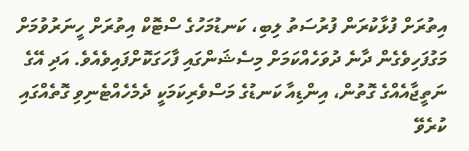އިތުރަށް ފުޅާކުރަން ފުރުސަތު ލިބި، ކަނޑުމަހުގެ ސްޓޮކް އިތުރަށް ހީނަރުވުމަށް މަގުފަހިވެގެން ދާނެ ދުވަހެއްކަމަށް މިސެޝަންގައި ފާހަގަކޮށްފައިވެއެވެ. އަދި އޭގެ ނަތީޖާއެއްގެ ގޮތުން، އިންޑިއާ ކަނޑުގެ މަސްވެރިކަމަކީ ދެމެހެއްޓެނިވި ގޮތެއްގައި ކުރެވޭ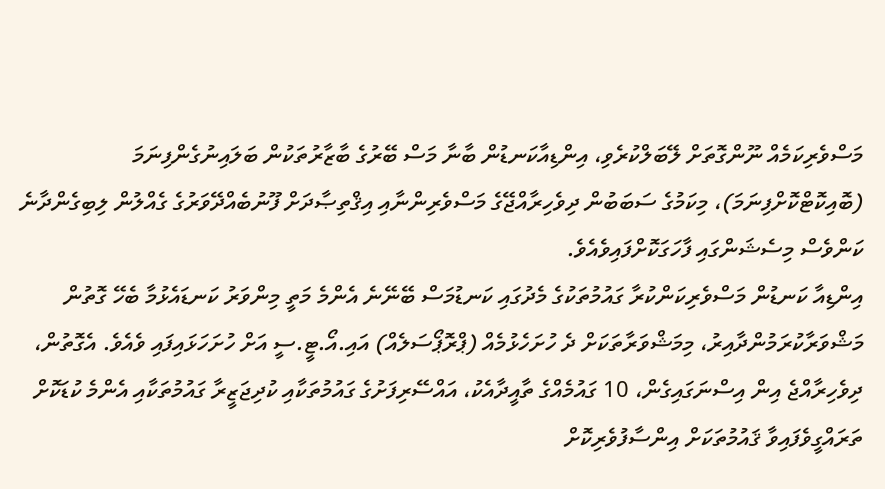މަސްވެރިކަމެއް ނޫންގޮތަށް ލޭބަލްކުރެވި، އިންޑިއާކަނޑުން ބާނާ މަސް ބޭރުގެ ބާޒާރުތަކުން ބަލައިނުގެންފިނަމަ (ބޮއިކޮޓްކޮށްފިނަމަ)، މިކަމުގެ ސަބަބުން ދިވެހިރާއްޖޭގެ މަސްވެރިންނާއި އިޤްތިޞާދަށް ފޫނުބެއްދޭވަރުގެ ގެއްލުން ލިބިގެންދާނެ ކަންވެސް މިސެޝަންގައި ފާހަގަކޮށްފައިވެއެވެ.
އިންޑިއާ ކަނޑުން މަސްވެރިކަންކުރާ ގައުމުތަކުގެ މެދުގައި ކަނޑުމަސް ބޭނޭނެ އެންމެ މަތީ މިންވަރު ކަނޑައެޅުމާ ބެހޭ ގޮތުން މަޝްވަރާކުރަމުންދާއިރު، މިމަޝްވަރާތަކަށް ދެ ހުށަހެޅުމެއް (ޕްރޮޕޯސަލެއް) އައި.އޯ.ޓީ.ސީ އަށް ހުށަހަޅައިފައި ވެއެވެ. އެގޮތުން، ދިވެހިރާއްޖެ އިން އިސްނަގައިގެން، 10 ގައުމެއްގެ ތާއީދާއެކު، އައްސޭރިފަށުގެ ގައުމުތަކާއި ކުދިޖަޒީރާ ގައުމުތަކާއި އެންމެ ކުޑަކޮށް ތަރައްގީވެފައިވާ ޤައުމުތަކަށް އިންސާފުވެރިކޮށް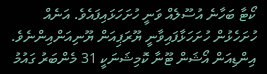ކޯޓާ ބަހާނެ އުސޫލެއް ވަނީ ހުށަހަޅައިފައެވެ. އަނެއް ހުށަހެޅުން ހުށަހަޅާފައިވާނީ ޔޫރަޕިއަން ޔޫނިއަންއިންނެވެ.
އިންޑިއަން އޯޝަން ޓޫނާ ކޮމިޝަނަކީ 31 މެންބަރު ގައުމު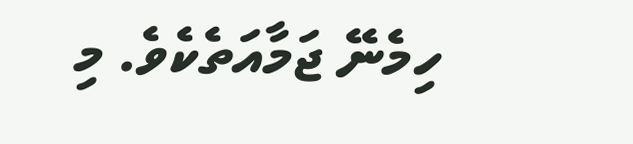ހިމެނޭ ޖަމާއަތެކެވެ. މި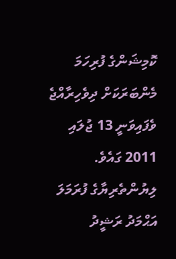ކޮމިޝަންގެ ފުރިހަމަ މެންބަރަކަށް ދިވެހިރާއްޖެ ވެފައިވަނީ 13 ޖުލައި 2011 ގައެވެ.
ލިޔުންތެރިޔާގެ ފުރަމަލަ
އަޙްމަދު ރަޝީދު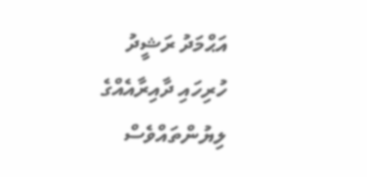އަޙްމަދު ރަޝީދު
ހުރިހައި ދާއިރާއެއްގެ ލިޔުންތައްވެސް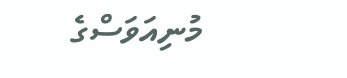މުނިއަވަސްގެ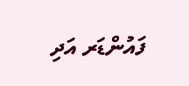ފައުންޑަރ އަދި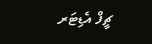ޗީފް އެޑިޓަރ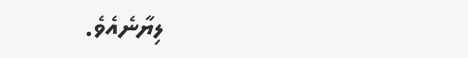ލިޔާނެއެވެ.